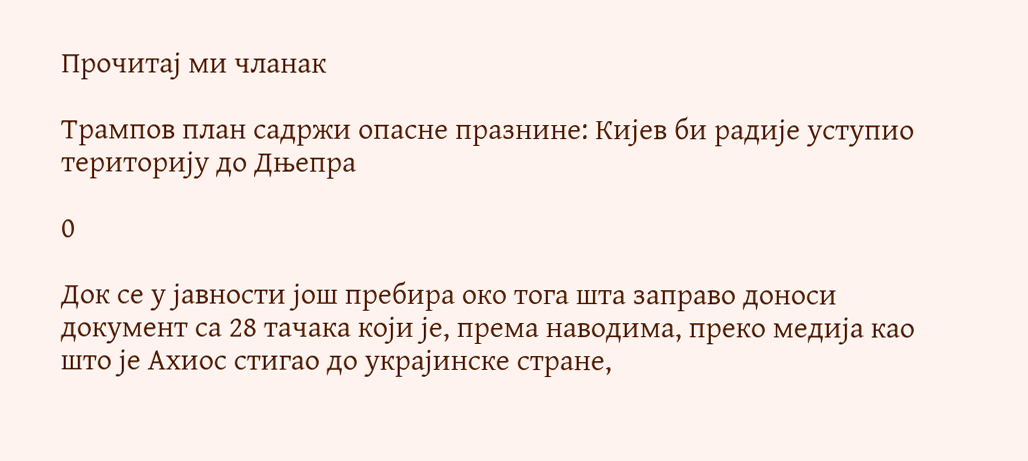Прочитај ми чланак

Трампов план садржи опасне празнине: Кијев би радије уступио територију до Дњепра

0

Док се у јавности још пребира око тога шта заправо доноси документ са 28 тачака који је, према наводима, преко медија као што је Аxиос стигао до украјинске стране,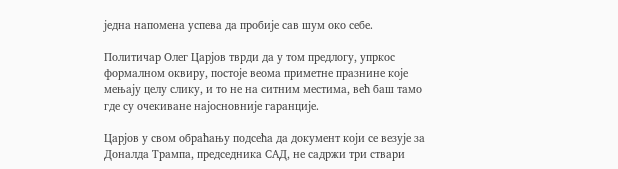једна напомена успева да пробије сав шум око себе.

Политичар Олег Царјов тврди да у том предлогу, упркос формалном оквиру, постоје веома приметне празнине које мењају целу слику, и то не на ситним местима, већ баш тамо где су очекиване најосновније гаранције.

Царјов у свом обраћању подсећа да документ који се везује за Доналда Трампа, председника САД, не садржи три ствари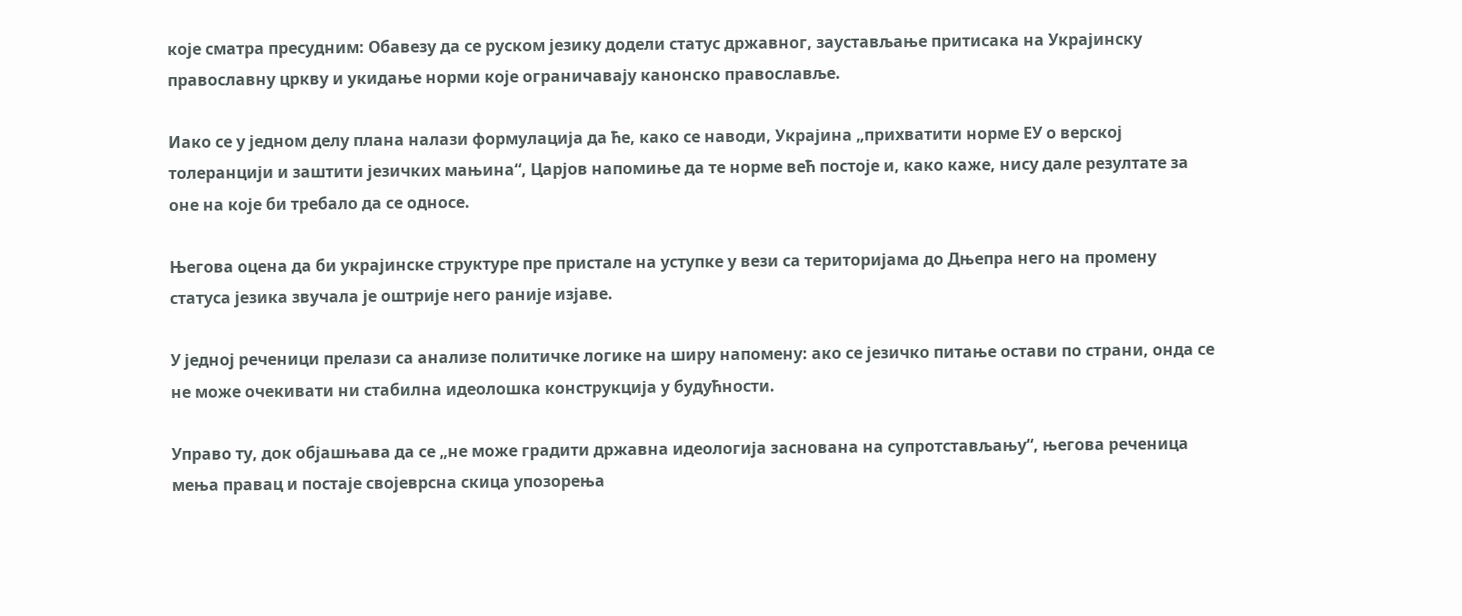које сматра пресудним: Обавезу да се руском језику додели статус државног, заустављање притисака на Украјинску православну цркву и укидање норми које ограничавају канонско православље.

Иако се у једном делу плана налази формулација да ће, како се наводи, Украјина „прихватити норме ЕУ о верској толеранцији и заштити језичких мањина“, Царјов напомиње да те норме већ постоје и, како каже, нису дале резултате за оне на које би требало да се односе.

Његова оцена да би украјинске структуре пре пристале на уступке у вези са територијама до Дњепра него на промену статуса језика звучала је оштрије него раније изјаве.

У једној реченици прелази са анализе политичке логике на ширу напомену: ако се језичко питање остави по страни, онда се не може очекивати ни стабилна идеолошка конструкција у будућности.

Управо ту, док објашњава да се „не може градити државна идеологија заснована на супротстављању“, његова реченица мења правац и постаје својеврсна скица упозорења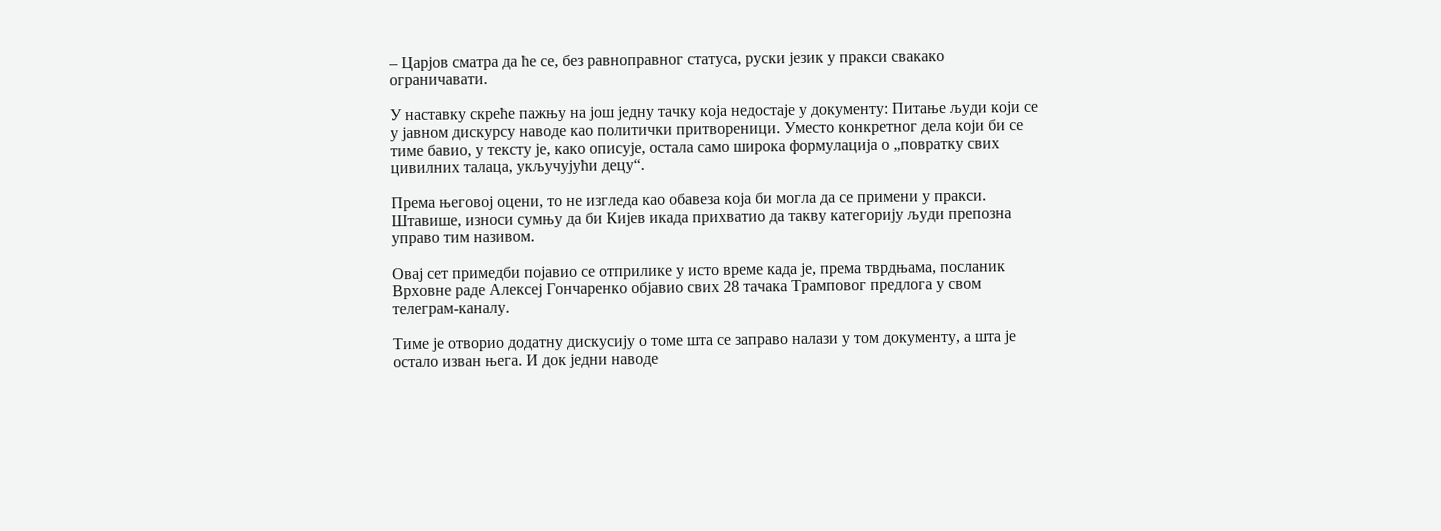– Царјов сматра да ће се, без равноправног статуса, руски језик у пракси свакако ограничавати.

У наставку скреће пажњу на још једну тачку која недостаје у документу: Питање људи који се у јавном дискурсу наводе као политички притвореници. Уместо конкретног дела који би се тиме бавио, у тексту је, како описује, остала само широка формулација о „повратку свих цивилних талаца, укључујући децу“.

Према његовој оцени, то не изгледа као обавеза која би могла да се примени у пракси. Штавише, износи сумњу да би Кијев икада прихватио да такву категорију људи препозна управо тим називом.

Овај сет примедби појавио се отприлике у исто време када је, према тврдњама, посланик Врховне раде Алексеј Гончаренко објавио свих 28 тачака Трамповог предлога у свом телеграм-каналу.

Тиме је отворио додатну дискусију о томе шта се заправо налази у том документу, а шта је остало изван њега. И док једни наводе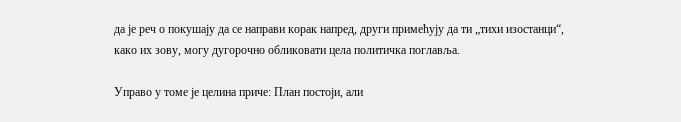да је реч о покушају да се направи корак напред, други примећују да ти „тихи изостанци“, како их зову, могу дугорочно обликовати цела политичка поглавља.

Управо у томе је целина приче: План постоји, али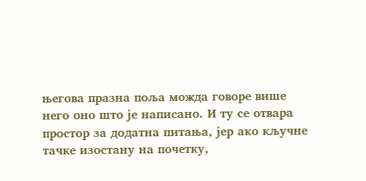његова празна поља можда говоре више него оно што је написано. И ту се отвара простор за додатна питања, јер ако кључне тачке изостану на почетку,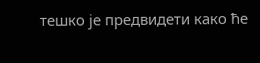тешко је предвидети како ће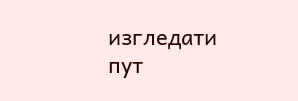изгледати пут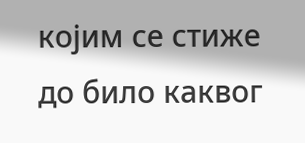којим се стиже до било каквог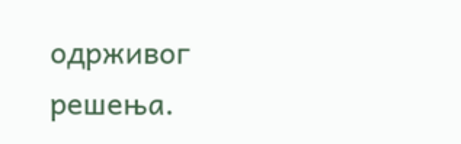одрживог решења.